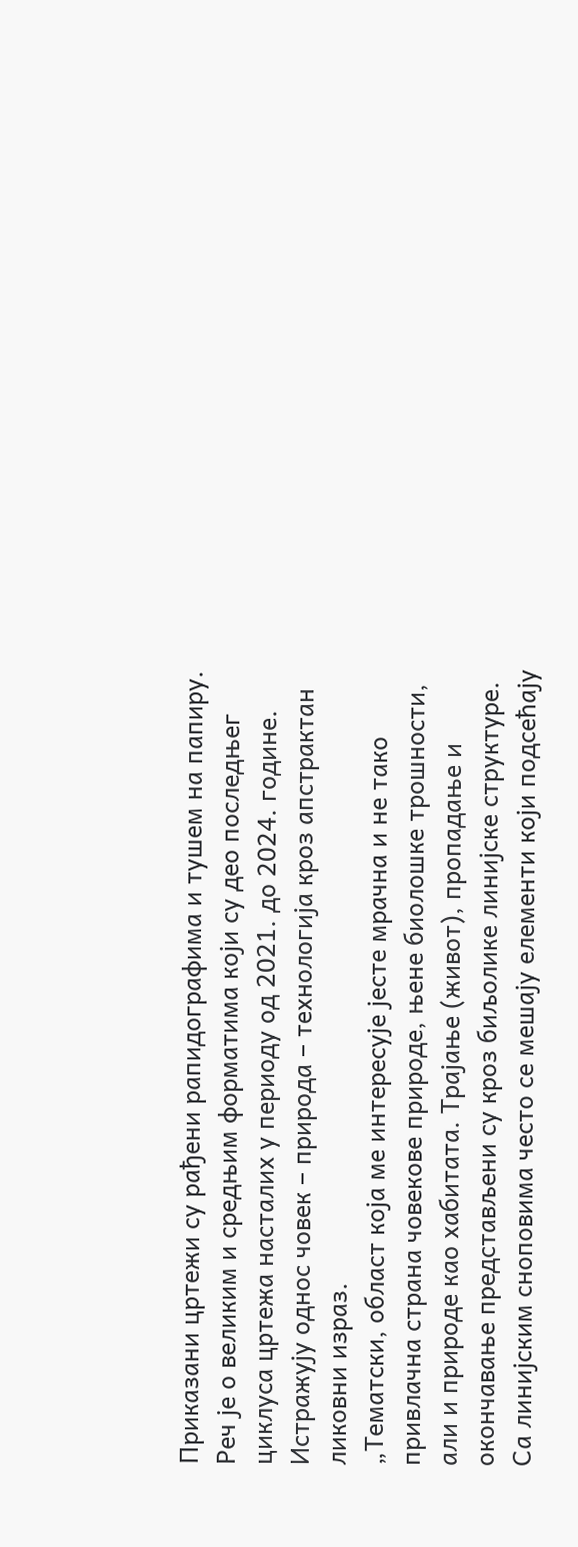Приказани цртежи су рађени рапидографима и тушем на папиру.
Реч је о великим и средњим форматима који су део последњег циклуса цртежа насталих у периоду од 2021. до 2024. године.
Истражују однос човек – природа – технологија кроз апстрактан ликовни израз.
„Тематски, област која ме интересује јесте мрачна и не тако привлачна страна човекове природе, њене биолошке трошности, али и природе као хабитата. Трајање (живот), пропадање и окончавање представљени су кроз биљолике линијске структуре. Са линијским сноповима често се мешају елементи који подсећају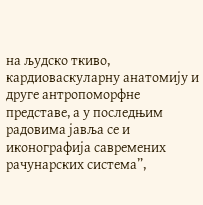на људско ткиво, кардиоваскуларну анатомију и друге антропоморфне представе, а у последњим радовима јавља се и иконографија савремених рачунарских система”,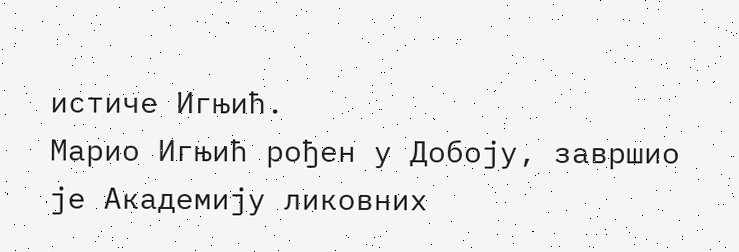истиче Игњић.
Марио Игњић рођен у Добоју, завршио је Академију ликовних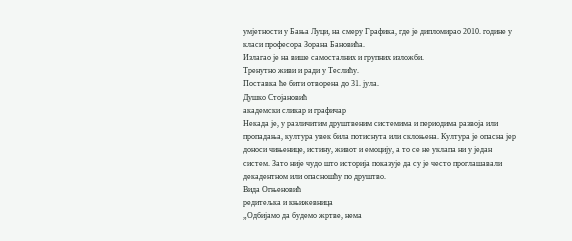умјетности у Бања Луци, на смеру Графика, где је дипломирао 2010. године у класи професора Зорана Бановића.
Излагао је на више самосталних и групних изложби.
Тренутно живи и ради у Теслићу.
Поставка ће бити отворена до 31. јула.
Душко Стојановић
академски сликар и графичар
Некада је, у различитим друштвеним системима и периодима развоја или пропадања, култура увек била потиснута или склоњена. Култура је опасна јер доноси чињенице, истину, живот и емоцију, а то се не уклапа ни у један систем. Зато није чудо што историја показује да су је често проглашавали декадентном или опасношћу по друштво.
Вида Огњеновић
редитељка и књижевница
„Одбијамо да будемо жртве, нема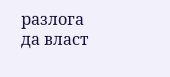разлога да власт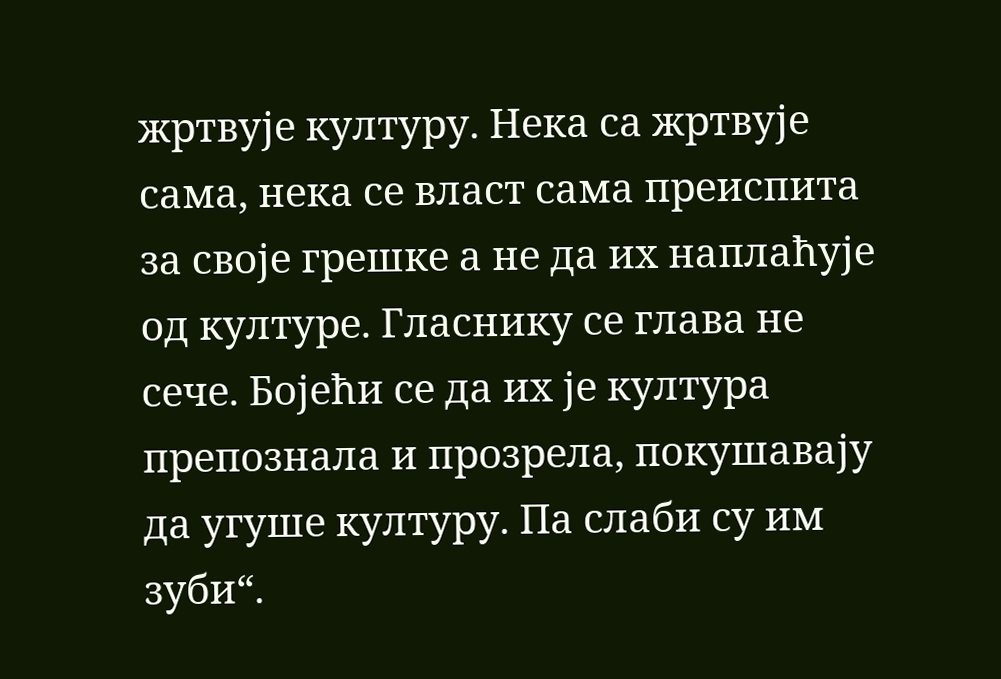жртвује културу. Нека са жртвује сама, нека се власт сама преиспита за своје грешке а не да их наплаћује од културе. Гласнику се глава не сече. Бојећи се да их је култура препознала и прозрела, покушавају да угуше културу. Па слаби су им зуби“.